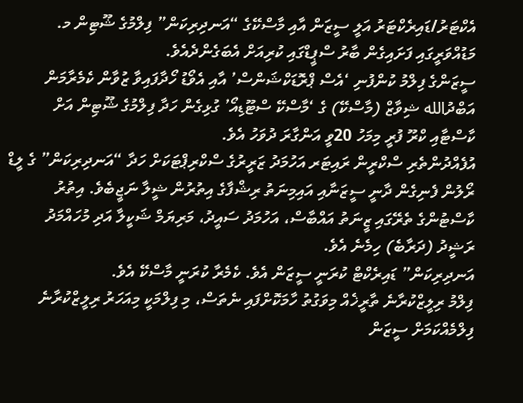އެކްޓަރު/ޑައިރެކްޓަރު އަލީ ސީޒަން އާއި މާސްކޭގެ “އަނދިރިކަން” ފިލްމުގެ ޝޫޓިން މ. މަޑުއްވަރީގައި ފަށައިގެން ބާރު ސްޕީޑްގައި ކުރިއަށް އެބަގެންދެއެވެ.
ސީޒަންގެ ފިލްމު ކުންފުނި ‘އެސް ޕްރޮޑަކްޝަންސް’ އާއި އެވޯޑު ހޯދާފައިވާ ޒުވާން ކެމެރާމަން އަބްދުالله ޝިވާޒް (މާސްކޭ) ގެ ‘މާސްކޭ ސްޓޫޑިއޯ’ ގުޅިގެން ހަދާ ފިލްމުގެ ޝޫޓިން އަށް ކާސްޓާއި ކްރޫ ފުރީ މިމަހު 20ވީ އަންގާރަ ދުވަހު އެވެ.
އުފެއްދުންތެރި ސްކްރީން ރައިޓަރ އަހުމަދު ޒަރީރުގެ ސްކްރިޕްޓަކަށް ހަދާ “އަނދިރިކަން” ގެ ލީޑް ރޯލުން ފެނިގެން ދާނީ ސީޒަނާއި އައިމިނަތު ރިޝްފާގެ އިތުރުން ޝީލާ ނަޖީބެވެ. އިތުރު ކާސްޓުންގެ ތެރޭގައި ޒީނަތު އައްބާސް، އަހުމަދު ސައީދު، މަރިޔަމް ޝަކީލާ އަދި މުހައްމަދު ރަޝީދު (ދަރާބެ) ހިމެނެ އެވެ.
އަނދިރިކަން” ޑައިރެކްޓް ކުރަނީ ސީޒަން އެވެ. ކެމެރާ ކުރަނީ މާސްކޭ އެވެ.
ފިލްމު ރިލީޒްކުރާނެ ތާރީޚެއް މިވަގުތު ހާމަކޮށްފައި ނެތަސް، މި ފިލްމަކީ މިއަހަރު ރިލީޒްކުރާނެ ފިލްމެއްކަމަށް ސީޒަން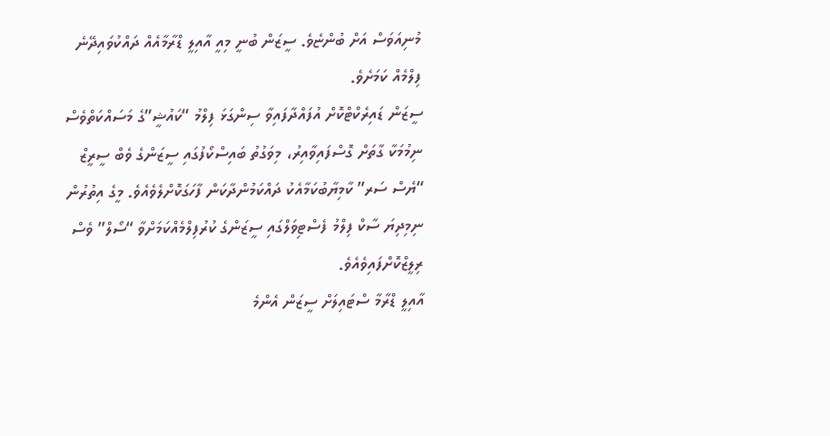މުނިއަވަސް އަށް ބުންޏެވެ. ސީޒަން ބުނީ މިއީ އާއިލީ ޑްރާމާއެއް ދައްކުވައިދޭނެ ފިލްމެއް ކަމަށެވެ.
ސީޒަން ޑައިރެކްޓްކޮށް އުފައްދާފައިވާ ސިންގަޅަ ފިލްމު “ކައުޝީ”ގެ މަސައްކަތްވެސް ނިމުމަކާ ގާތަށް ގޮސްފައިވާއިރު، މިވަގުތު ބައިސްކޯފުގައި ސީޒަންގެ ވެބް ސީރީޒް “ޔެސް ސަރ” ކާމިޔާބުކަމާއެކު ދައްކަމުންދާކަން ފާހަގަކޮށްލެވެއެވެ. މީގެ އިތުރުން ނިމިދިޔަ ސާކް ފިލްމު ފެސްޓިވަލްގައި ސީޒަންގެ ކުރުފިލްމެއްކަމަށްވާ “ސޯލް” ވެސް ރިލީޒްކޮށްފައިވެއެވެ.
އާއިލީ ޑްރާމާ ސްޓައިލަށް ސީޒަން އެންމެ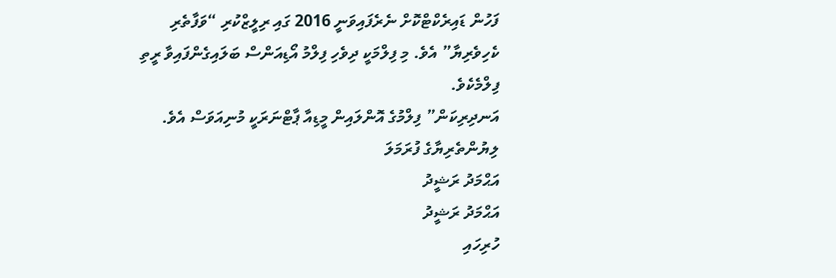ފަހުން ޑައިރެކްޓްކޮށް ނެރެފައިވަނީ 2016 ގައި ރިލީޒްކުރި “ވަފާތެރި ކެހިވެރިޔާ” އެވެ. މި ފިލްމަކީ ދިވެހި ފިލްމު އޯޑިއަންސް ބަލައިގެންފައިވާ ރީތި ފިލްމެކެވެ.
އަނދިރިކަން” ފިލްމުގެ އޮންލައިން މީޑިއާ ޕާޓްނަރަކީ މުނިއަވަސް އެވެ.
ލިޔުންތެރިޔާގެ ފުރަމަލަ
އަޙްމަދު ރަޝީދު
އަޙްމަދު ރަޝީދު
ހުރިހައި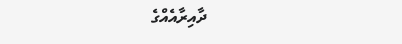ދާއިރާއެއްގެ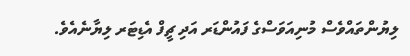ލިޔުންތައްވެސް މުނިއަވަސްގެ ފައުންޑަރ އަދި ޗީފް އެޑިޓަރ ލިޔާނެއެވެ.